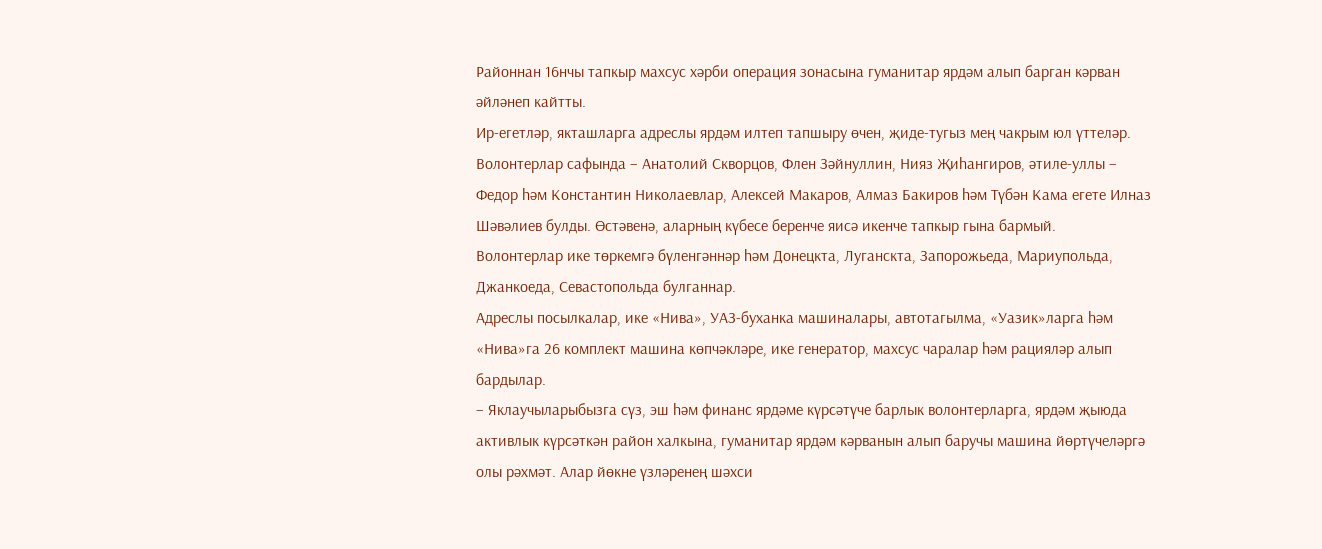Районнан 16нчы тапкыр махсус хәрби операция зонасына гуманитар ярдәм алып барган кәрван әйләнеп кайтты.
Ир-егетләр, якташларга адреслы ярдәм илтеп тапшыру өчен, җиде-тугыз мең чакрым юл үттеләр. Волонтерлар сафында – Анатолий Скворцов, Флен Зәйнуллин, Нияз Җиһангиров, әтиле-уллы – Федор һәм Константин Николаевлар, Алексей Макаров, Алмаз Бакиров һәм Түбән Кама егете Илназ Шәвәлиев булды. Өстәвенә, аларның күбесе беренче яисә икенче тапкыр гына бармый.
Волонтерлар ике төркемгә бүленгәннәр һәм Донецкта, Луганскта, Запорожьеда, Мариупольда, Джанкоеда, Севастопольда булганнар.
Адреслы посылкалар, ике «Нива», УАЗ-буханка машиналары, автотагылма, «Уазик»ларга һәм «Нива»га 26 комплект машина көпчәкләре, ике генератор, махсус чаралар һәм рацияләр алып бардылар.
– Яклаучыларыбызга сүз, эш һәм финанс ярдәме күрсәтүче барлык волонтерларга, ярдәм җыюда активлык күрсәткән район халкына, гуманитар ярдәм кәрванын алып баручы машина йөртүчеләргә олы рәхмәт. Алар йөкне үзләренең шәхси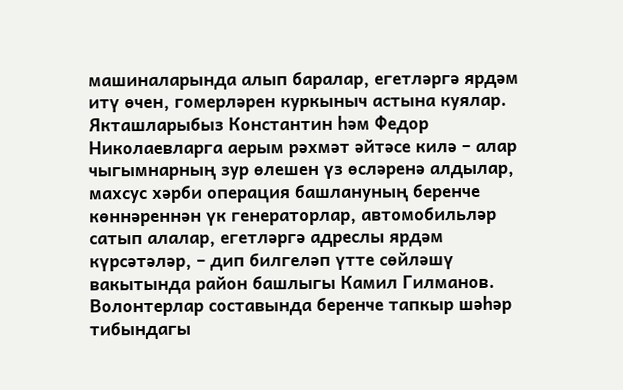машиналарында алып баралар, егетләргә ярдәм итү өчен, гомерләрен куркыныч астына куялар. Якташларыбыз Константин һәм Федор Николаевларга аерым рәхмәт әйтәсе килә – алар чыгымнарның зур өлешен үз өсләренә алдылар, махсус хәрби операция башлануның беренче көннәреннән үк генераторлар, автомобильләр сатып алалар, егетләргә адреслы ярдәм күрсәтәләр, – дип билгеләп үтте сөйләшү вакытында район башлыгы Камил Гилманов.
Волонтерлар составында беренче тапкыр шәһәр тибындагы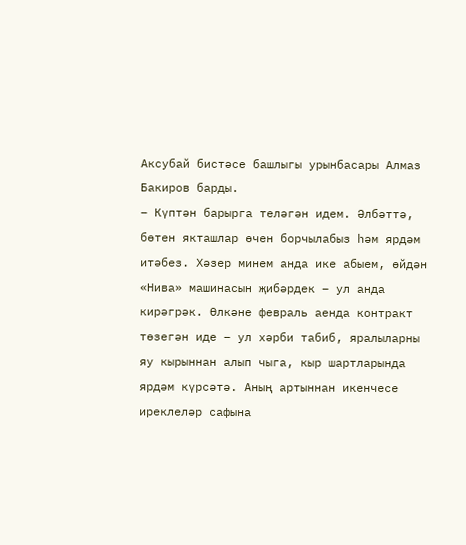Аксубай бистәсе башлыгы урынбасары Алмаз Бакиров барды.
– Күптән барырга теләгән идем. Әлбәттә, бөтен якташлар өчен борчылабыз һәм ярдәм итәбез. Хәзер минем анда ике абыем, өйдән «Нива» машинасын җибәрдек – ул анда кирәгрәк. Өлкәне февраль аенда контракт төзегән иде – ул хәрби табиб, яралыларны яу кырыннан алып чыга, кыр шартларында ярдәм күрсәтә. Аның артыннан икенчесе иреклеләр сафына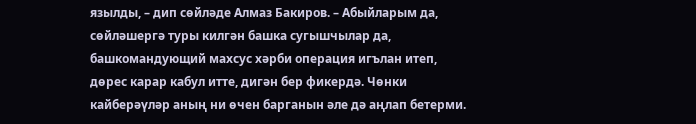язылды, – дип сөйләде Алмаз Бакиров. – Абыйларым да, сөйләшергә туры килгән башка сугышчылар да, башкомандующий махсус хәрби операция игълан итеп, дөрес карар кабул итте, дигән бер фикердә. Чөнки кайберәүләр аның ни өчен барганын әле дә аңлап бетерми.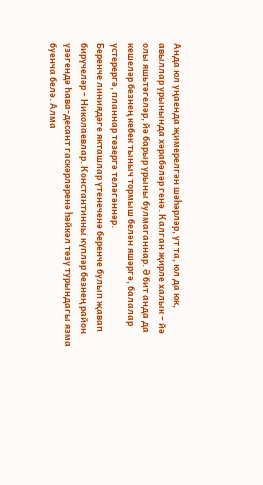Анда юл уңаенда җимерелгән шәһәрләр, ут та, юл да юк, авыллар урынында хәрабәләр генә. Калган җирле халык – йә олы яшьтәгеләр, йә барыр урыны булмаганнар. Ә бит анда да кешеләр безнең кебек тыныч тормыш белән яшәргә, балалар үстерергә, планнар төзергә теләгәннәр.
Беренче линиядәге якташлар үтенеченә беренче булып җавап бирүчеләр – Николаевлар. Константинны күпләр безнең район үзәгендә Һава-десант гаскәрләренә һәйкәл төзү турындагы язма буенча белә. Алма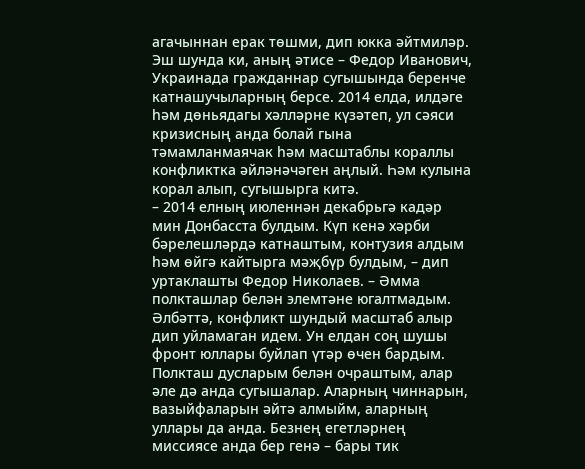агачыннан ерак төшми, дип юкка әйтмиләр. Эш шунда ки, аның әтисе – Федор Иванович, Украинада гражданнар сугышында беренче катнашучыларның берсе. 2014 елда, илдәге һәм дөньядагы хәлләрне күзәтеп, ул сәяси кризисның анда болай гына тәмамланмаячак һәм масштаблы кораллы конфликтка әйләнәчәген аңлый. Һәм кулына корал алып, сугышырга китә.
– 2014 елның июленнән декабрьгә кадәр мин Донбасста булдым. Күп кенә хәрби бәрелешләрдә катнаштым, контузия алдым һәм өйгә кайтырга мәҗбүр булдым, – дип уртаклашты Федор Николаев. – Әмма полкташлар белән элемтәне югалтмадым. Әлбәттә, конфликт шундый масштаб алыр дип уйламаган идем. Ун елдан соң шушы фронт юллары буйлап үтәр өчен бардым. Полкташ дусларым белән очраштым, алар әле дә анда сугышалар. Аларның чиннарын, вазыйфаларын әйтә алмыйм, аларның уллары да анда. Безнең егетләрнең миссиясе анда бер генә – бары тик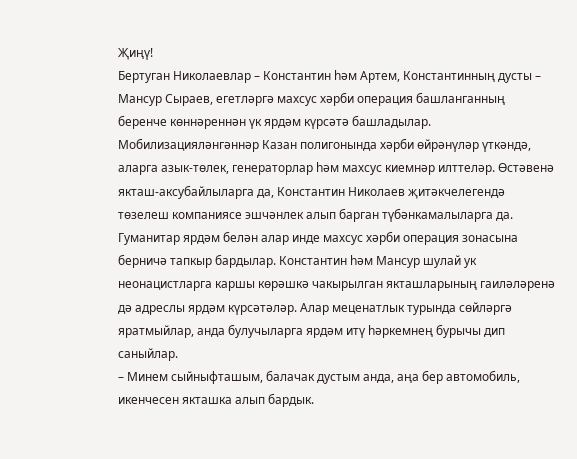Җиңү!
Бертуган Николаевлар – Константин һәм Артем, Константинның дусты – Мансур Сыраев, егетләргә махсус хәрби операция башланганның беренче көннәреннән үк ярдәм күрсәтә башладылар. Мобилизацияләнгәннәр Казан полигонында хәрби өйрәнүләр үткәндә, аларга азык-төлек, генераторлар һәм махсус киемнәр илттеләр. Өстәвенә якташ-аксубайлыларга да, Константин Николаев җитәкчелегендә төзелеш компаниясе эшчәнлек алып барган түбәнкамалыларга да. Гуманитар ярдәм белән алар инде махсус хәрби операция зонасына берничә тапкыр бардылар. Константин һәм Мансур шулай ук неонацистларга каршы көрәшкә чакырылган якташларының гаиләләренә дә адреслы ярдәм күрсәтәләр. Алар меценатлык турында сөйләргә яратмыйлар, анда булучыларга ярдәм итү һәркемнең бурычы дип саныйлар.
– Минем сыйныфташым, балачак дустым анда, аңа бер автомобиль, икенчесен якташка алып бардык.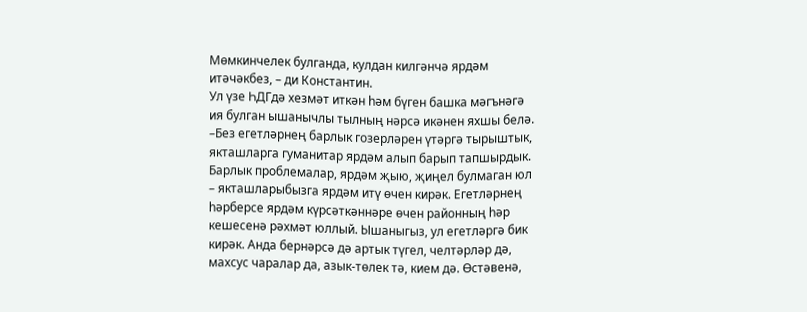Мөмкинчелек булганда, кулдан килгәнчә ярдәм итәчәкбез, – ди Константин.
Ул үзе ҺДГдә хезмәт иткән һәм бүген башка мәгънәгә ия булган ышанычлы тылның нәрсә икәнен яхшы белә.
–Без егетләрнең барлык гозерләрен үтәргә тырыштык, якташларга гуманитар ярдәм алып барып тапшырдык. Барлык проблемалар, ярдәм җыю, җиңел булмаган юл – якташларыбызга ярдәм итү өчен кирәк. Егетләрнең һәрберсе ярдәм күрсәткәннәре өчен районның һәр кешесенә рәхмәт юллый. Ышаныгыз, ул егетләргә бик кирәк. Анда бернәрсә дә артык түгел, челтәрләр дә, махсус чаралар да, азык-төлек тә, кием дә. Өстәвенә,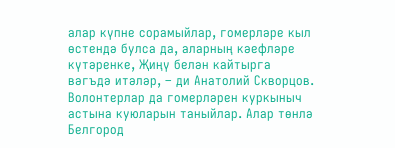алар күпне сорамыйлар, гомерләре кыл өстендә булса да, аларның кәефләре күтәренке, Җиңү белән кайтырга вәгъдә итәләр, – ди Анатолий Скворцов.
Волонтерлар да гомерләрен куркыныч астына куюларын таныйлар. Алар төнлә Белгород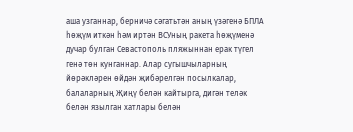аша узганнар, берничә сәгатьтән аның үзәгенә БПЛА һөҗүм иткән һәм иртән ВСУның ракета һөҗүменә дучар булган Севастополь пляжыннан ерак түгел генә төн кунганнар. Алар сугышчыларның йөрәкләрен өйдән җибәрелгән посылкалар, балаларның Җиңү белән кайтырга, дигән теләк белән язылган хатлары белән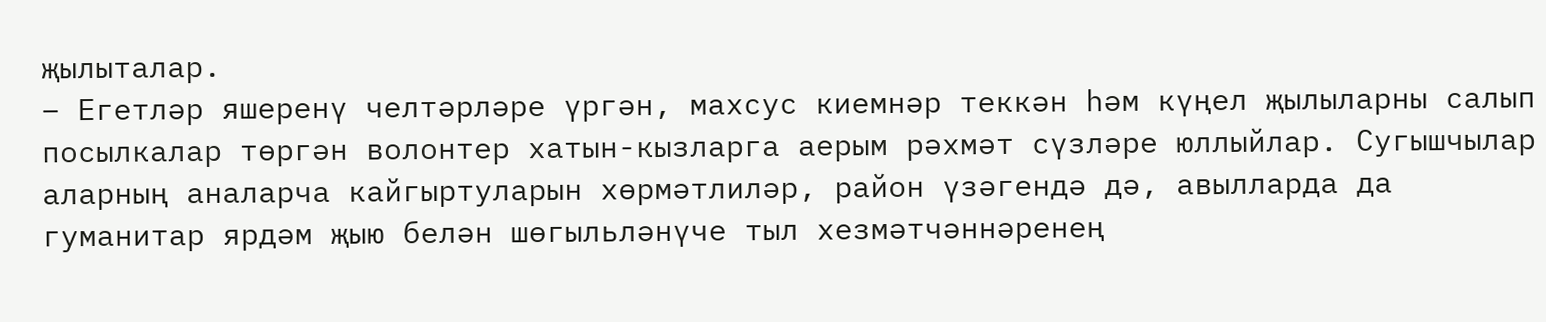җылыталар.
– Егетләр яшеренү челтәрләре үргән, махсус киемнәр теккән һәм күңел җылыларны салып посылкалар төргән волонтер хатын-кызларга аерым рәхмәт сүзләре юллыйлар. Сугышчылар аларның аналарча кайгыртуларын хөрмәтлиләр, район үзәгендә дә, авылларда да гуманитар ярдәм җыю белән шөгыльләнүче тыл хезмәтчәннәренең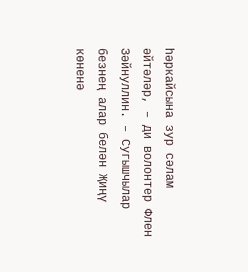һәркайсына зур сәлам әйтәләр, – ди волонтер Флен Зәйнуллин. – Сугышчылар безнең алар белән Җиңү көненә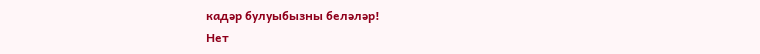кадәр булуыбызны беләләр!
Нет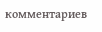комментариев